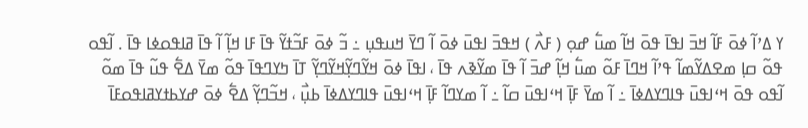ߌ ߡߴߊ߬ ߦߋ߫ ߓߊ߬ ߞߏ߫ ߊߟߊ߫ ߟߋ߫ ߞߊ߬ ߘߎ߱ ߝߋ߲ ( ߓߍ߯ ) ߞߟߏ߫ ߊߟߎ߫ ߦߋ߫ ߊ߬ ߣߌ߫ ߞߎߟߎ߲ ߸ ߏ߬ ߦߋ߫ ߓߏ߬ߙߌ߬ ߟߊ߫ ߓߊ ߞߊ߲߬ ߊ߬ ߟߊ߫ ߥߊߟߋߦߊ ߟߊ߫ . ߊ߬ߟߋ ߟߋ߬ ߛߊ߲ ߘߐߡߌ߬ߘߊ߬ ߟߴߊ߬ ߞߣߊ߫ ߓߋ߬ ߘߎ߱ ߞߊ߲߬ ߝߏ߫ ߊ߬ ߟߊ߫ ߘߌ߬ߢߍ ߟߊ߫ ، ߊߟߊ߫ ߦߋ߫ ߞߌ߬ߣߌ߲߬ߞߌ߬ߣߌ߲߬ ߠߊ߫ ߤߌߣߟߊ߫ ߟߋ߬ ߘߌ߫ ߡߐ߱ ߟߎ߬ ߟߊ߫ ߘߋ߬
ߊ߬ߟߋ ߟߋ߫ ߞߵߊߟߎ߫ ߟߊߣߌߡߦߊ߫ ߸ ߊ߬ ߘߌ߫ ߓߊ߲߫ ߞߵߊߟߎ߫ ߛߊ߬ ߸ ߊ߬ ߘߌߣߊ߬ ߓߊ߲߫ ߞߵߊߟߎ߫ ߟߊߣߌߡߦߊ߫ ߕߎ߲߯ ، ߞߏ߬ߣߌ߲߬ ߡߐ߱ ߦߋ߫ ߝߌߕߙߌߥߊߟߋߓߊ߫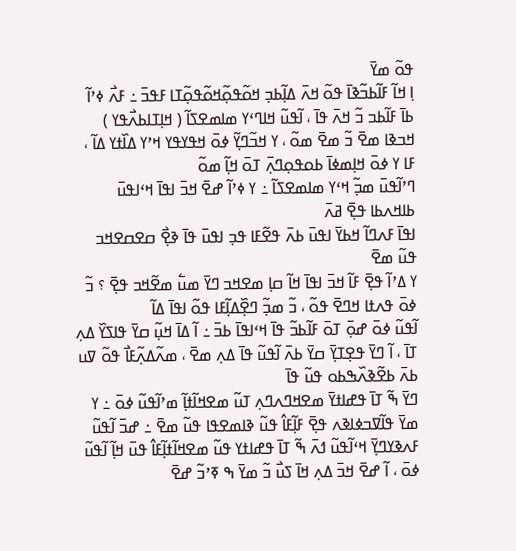ߟߋ߬ ߘߌ߫
ߊ߲ ߞߊ߬ ߓߊ߬ߕߏ߬ߢߊ߫ ߟߋ߬ ߞߍ߫ ߡߊ߲߬ߕߏ߲ ߞߋ߬ߟߋ߲߬ߞߋ߬ߟߋ߲߬ߠߊ ߓߟߏ߫ ߸ ߓߍ߯ ߦߴߊ߬ ߕߊ߫ ߓߊ߬ߕߏ ߏ߬ ߞߍ߫ ߟߊ߫ ، ߊ߬ߟߎ߬ ߞߊߣߵߌ ߘߊߘߐߖߊ߬ ( ߞߊ߲ߠߊߕߍ߯ߟߌ ) ߞߏߢߊ ߘߐ߫ ߏ߬ ߘߐ߫ ߘߋ߬ ، ߌ ߞߏ߬ߣߌ߲߬ ߦߋ߫ ߞߟߌߟߌ ߞߴߌ ߡߊ߰ߙߌ ߡߊ߬ ، ߓߊ ߌ ߦߋ߫ ߞߊ߲ߘߦߊ߫ ߕߋߟߋ߲ߣߍ߲߫ ߠߋ߫ ߞߊ߲߬ ߘߋ߬
ߣߴߊ߬ߟߎ߫ ߘߏ߲߬ ߞߵߌ ߘߊߘߐߖߊ߬ ߸ ߌ ߦߴߊ߬ ߝߐ߫ ߞߏ߫ ߊߟߊ߫ ߞߵߊߟߎ߫ ߕߊߞߍߕߊ ߟߐ߲߫ ߥߍ߫
ߊߟߊ߫ ߓߍߣߊ߬ ߞߕߌ߫ ߊߟߎ߫ ߕߍ߫ ߟߐ߬ߓߊ ߟߏ߲ ߊߟߎ߫ ߟߊ߫ ߢߐ߲߯ ߛߐߛߐߞߏ ߟߎ߬ ߘߐ߫
ߌ ߡߴߊ߬ ߟߐ߲߫ ߓߊ߬ ߞߏ߫ ߊߟߊ߫ ߞߊ߬ ߛߊ߲ ߘߐߞߏ ߣߌ߫ ߘߎ߱ ߘߐ߬ߞߏ ߟߐ߲߫ ؟ ߏ߬ ߦߋ߫ ߟߍߙߊ ߞߣߐ߫ ߟߋ߬ ، ߏ߬ ߘߏ߲߬ ߣߐ߲߰ߡߊ߲߬ߓߊ ߟߋ߬ ߊߟߊ߫ ߡߊ߬
ߊ߬ߟߎ߬ ߦߋ߫ ߝߋ߲߫ ߠߋ߫ ߓߊ߬ߕߏ߬ ߟߊ߫ ߞߵߊߟߊ߫ ߕߏ߫ ߸ ߊ߬ ߡߊ߫ ߞߎ߲߬ ߛߌ߫ ߟߊߖߌ߰ ߡߍ߲ ߠߊ߫ ، ߊ߬ ߣߌ߫ ߟߐ߲ߠߌ߲߫ ߛߌ߫ ߕߍ߫ ߊ߬ߟߎ߬ ߟߊ߫ ߡߍ߲ ߘߐ߫ ، ߘߍ߬ߡߍ߲߬ߓߊ߯ ߟߋ߬ ߜߎ ߕߍ߫ ߕߐ߬ߢߍ߰ߒߕߋ ߟߎ߬ ߟߊ߫
ߣߌ߫ ߒ߬ ߠߊ߫ ߟߝߊߙߌ߫ ߘߐߞߣߍߣߍ߲ ߠߎ߬ ߘߐߞߊ߬ߙߊ߲߬ ߘߴߊ߬ߟߎ߬ ߦߋ߫ ߸ ߌ ߘߌ߫ ߟߊ߬ߜߏߦߊߢߍ ߟߐ߲߫ ߓߊ߲߬ߓߊ߮ ߟߎ߬ ߢߊߘߐߟߊ ߟߎ߬ ߘߐ߫ ߸ ߝߏ߫ ߊ߬ߟߎ߬ ߓߍߢߌߣߌ߲߫ ߞߵߊ߬ߟߎ߬ ߗߍ߫ ߒ߬ ߠߊ߫ ߟߝߊߙߌ ߟߎ߬ ߘߐߞߊ߬ߙߊ߲߬ߓߊ߮ ߟߎ߫ ߞߊ߲߬ ߊ߬ߟߎ߬ ߦߋ߫ ، ߊ߬ ߝߐ߫ ߞߏ߫ ߡߍ߲ ߞߊ߫ ߖߎ߯ ߏ߬ ߘߌ߫ ߒ ߧߴߏ߬ ߝߐ߫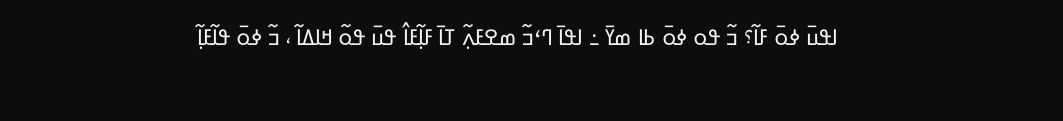ߊߟߎ߫ ߦߋ߫ ߓߊ߬؟ ߏ߬ ߟߋ ߦߋ߫ ߕߊ ߘߌ߫ ߸ ߊߟߊ߫ ߣߵߏ߬ ߘߐߓߍ߲߬ ߠߊ߫ ߓߊ߲߬ߓߊ߮ ߟߎ߫ ߟߋ߬ ߞߊߡߊ߬ ، ߏ߬ ߦߋ߫ ߟߊ߬ߓߊ߲߬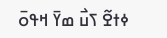ߦߙߐ߬ ߖߎ߯ ߘߌ߫ ߞߟߋ߫